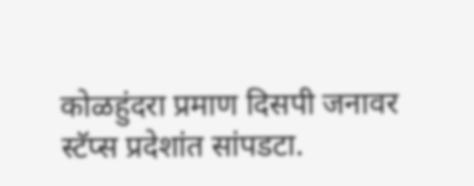कोळहुंदरा प्रमाण दिसपी जनावर स्टॅप्स प्रदेशांत सांपडटा.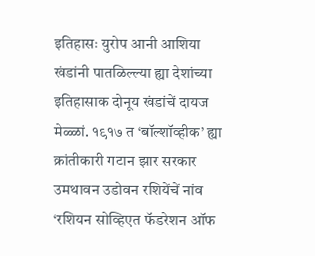इतिहासः युरोप आनी आशिया खंडांनी पातळिल्ल्या ह्या देशांच्या इतिहासाक दोनूय खंडांचें दायज मेळ्ळां. १९१७ त ‘बॉल्शॉव्हीक’ ह्या क्रांतीकारी गटान झार सरकार उमथावन उडोवन रशियेंचें नांव ‘रशियन सोव्हिएत फॅडरेशन ऑफ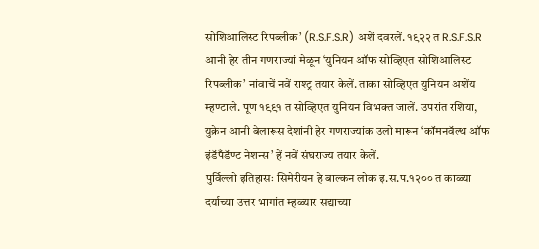सोशिआलिस्ट रिपब्लीक’ (R.S.F.S.R) अशें दवरलें. १९२२ त R.S.F.S.R आनी हेर तीन गणराज्यां मेळून ‘युनियन ऑफ सोव्हिएत सोशिआलिस्ट रिपब्लीक’ नांवाचें नवें राश्ट्र तयार केलें. ताका सोव्हिएत युनियन अशेंय म्हण्टाले. पूण १९९१ त सोव्हिएत युनियन विभक्त जालें. उपरांत रशिया, युक्रेन आनी बेलारूस देशांनी हेर गणराज्यांक उलो मारून ‘कॉमनवॅल्थ ऑफ इंडॅपँडॅण्ट नेशन्स’ हें नवें संघराज्य तयार केलें.
पुर्विल्लो इतिहासः सिमेरीयन हे बाल्कन लोक इ.स.प.१२०० त काळ्या दर्याच्या उत्तर भागांत म्हळ्यार सद्याच्या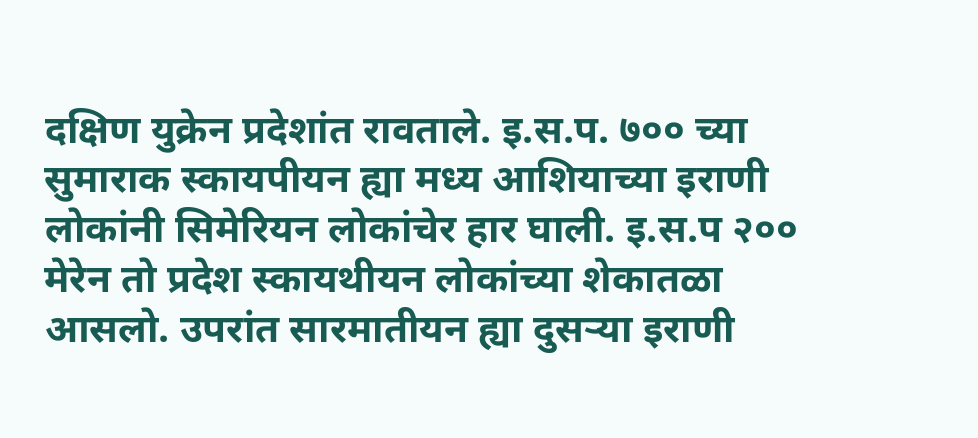दक्षिण युक्रेन प्रदेशांत रावताले. इ.स.प. ७०० च्या सुमाराक स्कायपीयन ह्या मध्य आशियाच्या इराणी लोकांनी सिमेरियन लोकांचेर हार घाली. इ.स.प २०० मेरेन तो प्रदेश स्कायथीयन लोकांच्या शेकातळा आसलो. उपरांत सारमातीयन ह्या दुसऱ्या इराणी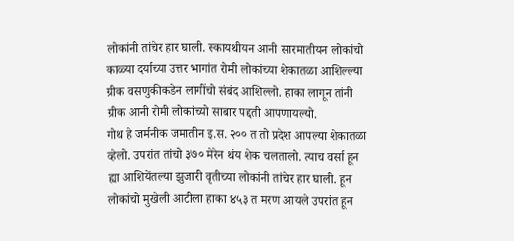लोकांनी तांचेर हार घाली. स्कायथीयन आनी सारमातीयन लोकांचो काळ्या दर्याच्या उत्तर भागांत रोमी लोकांच्या शेकातळा आशिल्ल्या ग्रीक वसणुकीकडेन लागींचो संबंद आशिल्लो. हाका लागून तांनी ग्रीक आनी रोमी लोकांच्यो साबार पद्दती आपणायल्यो.
गोथ हे जर्मनीक जमातीन इ.स. २०० त तो प्रदेश आपल्या शेकातळा व्हेलो. उपरांत तांचो ३७० मेरेन थंय शेक चलतालो. त्याच वर्सा हून ह्या आशियेंतल्या झुजारी वृतीच्या लोकांनी तांचेर हार घाली. हून लोकांचो मुखेली आटीला हाका ४५३ त मरण आयले उपरांत हून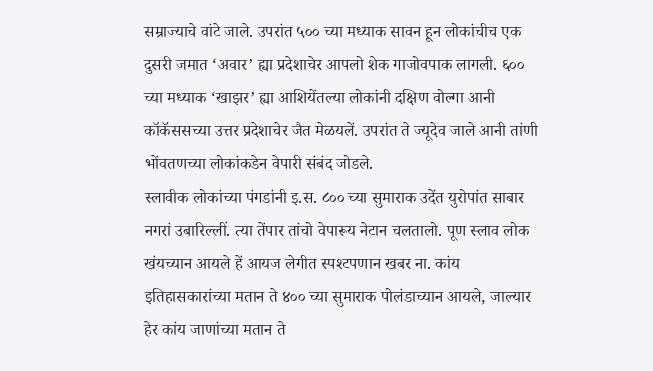सम्राज्याचे वांटे जाले. उपरांत ५०० च्या मध्याक सावन हून लोकांचीच एक दुसरी जमात ‘अवार’ ह्या प्रदेशाचेर आपलो शेक गाजोवपाक लागली. ६०० च्या मध्याक ‘खाझर’ ह्या आशियेंतल्या लोकांनी दक्षिण वोल्गा आनी कॉकॅससच्या उत्तर प्रदेशाचेर जैत मेळयलें. उपरांत ते ज्यूदेव जाले आनी तांणी भोंवतणच्या लोकांकडेन वेपारी संबंद जोडले.
स्लावीक लोकांच्या पंगडांनी इ.स. ८०० च्या सुमाराक उदेंत युरोपांत साबार नगरां उबारिल्लीं. त्या तेंपार तांचो वेपारूय नेटान चलतालो. पूण स्लाव लोक खंयच्यान आयले हें आयज लेगीत स्पश्टपणान खबर ना. कांय इतिहासकारांच्या मतान ते ४०० च्या सुमाराक पोलंडाच्यान आयले, जाल्यार हेर कांय जाणांच्या मतान ते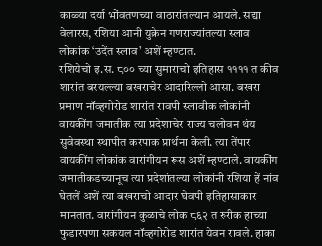काळ्या दर्या भोंवतणच्या वाठारांतल्यान आयले. सद्या वेलारस, रशिया आनी युक्रेन गणराज्यांतल्या स्लाव लोकांक ‘उदेंत स्लाव’ अशें म्हण्टात.
रशियेचो इ.स. ८०० च्या सुमाराचो इतिहास ११११ त कीव शारांत बरयल्ल्या बखराचेर आदारिल्लो आसा. बखरा प्रमाण नॉव्हगोरोड शारांत रावपी स्लावीक लोकांनी वायकींग जमातीक त्या प्रदेशाचेर राज्य चलोवन थंय सुवेवस्था स्थापीत करपाक प्रार्थना केली. त्या तेंपार वायकींग लोकांक वारांगीयन रूस अशें म्हण्टाले. वायकींग जमातीकडच्यानूच त्या प्रदेशांतल्या लोकांनी रशिया हें नांव घेतलें अशें त्या बखराचो आदार घेवपी इतिहासाकार मानतात. वारांगीयन कुळाचे लोक ८६२ त रुरीक हाच्या फुडारपणा सकयल नॉव्हगोरोड शारांत येवन रावले. हाका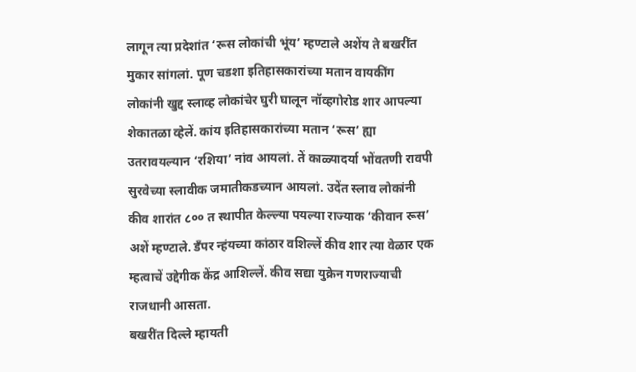लागून त्या प्रदेशांत ‘रूस लोकांची भूंय’ म्हण्टाले अशेंय ते बखरींत मुकार सांगलां. पूण चडशा इतिहासकारांच्या मतान वायकींग लोकांनी खुद्द स्लाव्ह लोकांचेर घुरी घालून नॉव्हगोरोड शार आपल्या शेकातळा व्हेलें. कांय इतिहासकारांच्या मतान ‘रूस’ ह्या उतरावयल्यान ‘रशिया’ नांव आयलां. तें काळ्यादर्या भोंवतणी रावपी सुरवेच्या स्लावीक जमातीकडच्यान आयलां. उदेंत स्लाव लोकांनी कीव शारांत ८०० त स्थापीत केल्ल्या पयल्या राज्याक ‘कीवान रूस’ अशें म्हण्टाले. डँपर न्हंयच्या कांठार वशिल्लें कीव शार त्या वेळार एक म्हत्वाचें उद्देगीक केंद्र आशिल्लें. कीव सद्या युक्रेन गणराज्याची राजधानी आसता.
बखरींत दिल्ले म्हायती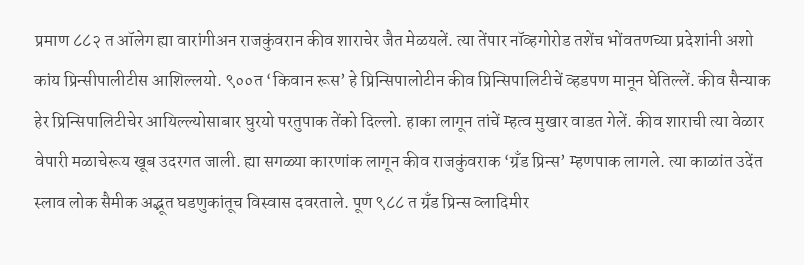प्रमाण ८८२ त ऑलेग ह्या वारांगीअन राजकुंवरान कीव शाराचेर जैत मेळयलें. त्या तेंपार नॉव्हगोरोड तशेंच भोंवतणच्या प्रदेशांनी अशो कांय प्रिन्सीपालीटीस आशिल्लयो. ९००त ‘किवान रूस’ हे प्रिन्सिपालोटीन कीव प्रिन्सिपालिटीचें व्हडपण मानून घेतिल्लें. कीव सैन्याक हेर प्रिन्सिपालिटीचेर आयिल्ल्योसाबार घुरयो परतुपाक तेंको दिल्लो. हाका लागून तांचें म्हत्व मुखार वाडत गेलें. कीव शाराची त्या वेळार वेपारी मळाचेरूय खूब उदरगत जाली. ह्या सगळ्या कारणांक लागून कीव राजकुंवराक ‘ग्रँड प्रिन्स’ म्हणपाक लागले. त्या काळांत उदेंत स्लाव लोक सैमीक अद्भूत घडणुकांतूच विस्वास दवरताले. पूण ९८८ त ग्रँड प्रिन्स व्लादिमीर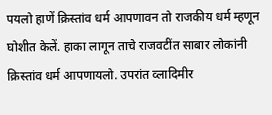पयलो हाणें क्रिस्तांव धर्म आपणावन तो राजकीय धर्म म्हणून घोशीत केलें. हाका लागून ताचे राजवटींत साबार लोकांनी क्रिस्तांव धर्म आपणायलो. उपरांत व्लादिमीर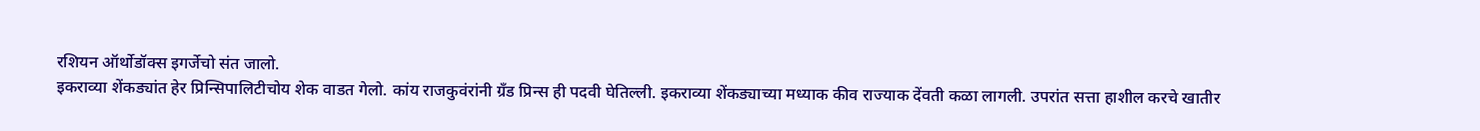रशियन ऑर्थोडॉक्स इगर्जेचो संत जालो.
इकराव्या शेंकड्यांत हेर प्रिन्सिपालिटीचोय शेक वाडत गेलो. कांय राजकुवंरांनी ग्रँड प्रिन्स ही पदवी घेतिल्ली. इकराव्या शेंकड्याच्या मध्याक कीव राज्याक देंवती कळा लागली. उपरांत सत्ता हाशील करचे खातीर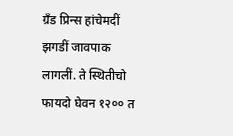ग्रँड प्रिन्स हांचेमदीं झगडीं जावपाक लागलीं. ते स्थितीचो फायदो घेवन १२०० त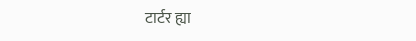टार्टर ह्या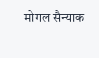मोगल सैन्याक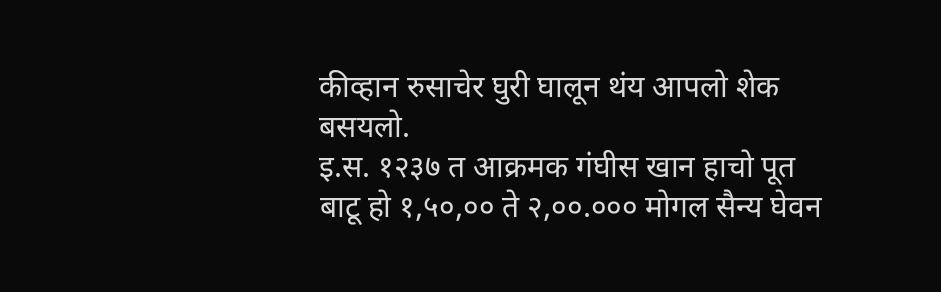कीव्हान रुसाचेर घुरी घालून थंय आपलो शेक बसयलो.
इ.स. १२३७ त आक्रमक गंघीस खान हाचो पूत बाटू हो १,५०,०० ते २,००.००० मोगल सैन्य घेवन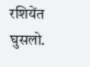रशियेंत घुसलो.